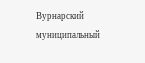Вурнарский муниципальный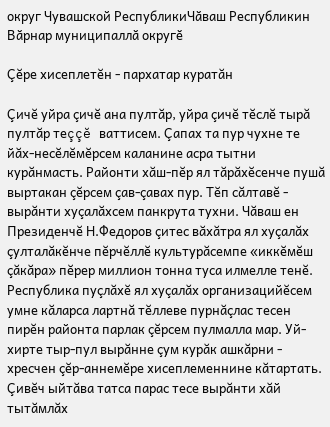округ Чувашской РеспубликиЧӑваш Республикин Вӑрнар муниципаллӑ округӗ

Çĕре хисеплетĕн - пархатар куратăн

Çичĕ уйра çичĕ ана пултăр, уйра çичĕ тĕслĕ тырă пултăр теççĕ ваттисем. Çапах та пур чухне те йăх-несĕлĕмĕрсем каланине асра тытни курăнмасть. Районти хăш-пĕр ял тăрăхĕсенче пушă выртакан çĕрсем çав-çавах пур. Тĕп сăлтавĕ - вырăнти хуçалăхсем панкрута тухни. Чăваш ен Президенчĕ Н.Федоров çитес вăхăтра ял хуçалăх çулталăкĕнче пĕрчĕллĕ культурăсемпе «иккĕмĕш çăкăра» пĕрер миллион тонна туса илмелле тенĕ. Республика пуçлăхĕ ял хуçалăх организацийĕсем умне кăларса лартнă тĕллеве пурнăçлас тесен пирĕн районта парлак çĕрсем пулмалла мар. Уй-хирте тыр-пул вырăнне çум курăк ашкăрни - хресчен çĕр-аннемĕре хисеплеменнине кăтартать. Çивĕч ыйтăва татса парас тесе вырăнти хăй тытăмлăх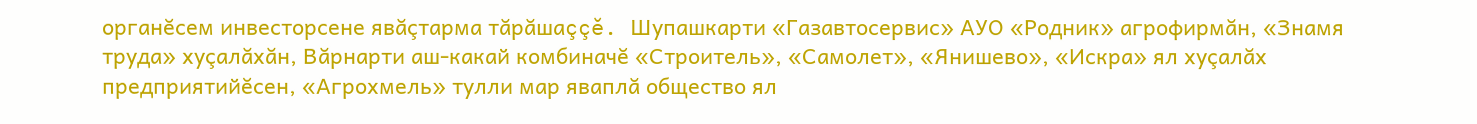органĕсем инвесторсене явăçтарма тăрăшаççĕ. Шупашкарти «Газавтосервис» АУО «Родник» агрофирмăн, «Знамя труда» хуçалăхăн, Вăрнарти аш-какай комбиначĕ «Строитель», «Самолет», «Янишево», «Искра» ял хуçалăх предприятийĕсен, «Агрохмель» тулли мар яваплă общество ял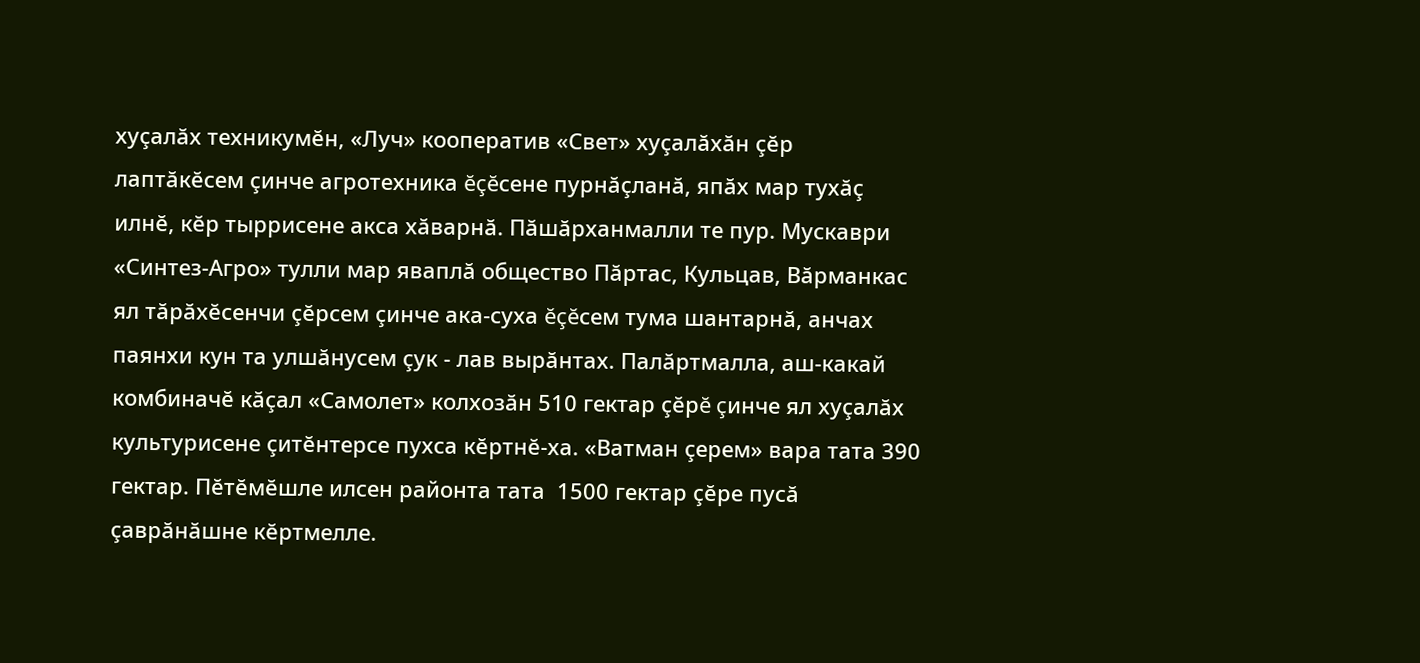хуçалăх техникумĕн, «Луч» кооператив «Свет» хуçалăхăн çĕр лаптăкĕсем çинче агротехника ĕçĕсене пурнăçланă, япăх мар тухăç илнĕ, кĕр тыррисене акса хăварнă. Пăшăрханмалли те пур. Мускаври «Синтез-Агро» тулли мар яваплă общество Пăртас, Кульцав, Вăрманкас ял тăрăхĕсенчи çĕрсем çинче ака-суха ĕçĕсем тума шантарнă, анчах паянхи кун та улшăнусем çук - лав вырăнтах. Палăртмалла, аш-какай комбиначĕ кăçал «Самолет» колхозăн 510 гектар çĕрĕ çинче ял хуçалăх культурисене çитĕнтерсе пухса кĕртнĕ-ха. «Ватман çерем» вара тата 390 гектар. Пĕтĕмĕшле илсен районта тата  1500 гектар çĕре пусă çаврăнăшне кĕртмелле.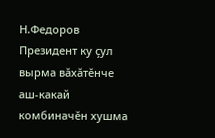Н.Федоров Президент ку çул вырма вăхăтĕнче аш-какай комбиначĕн хушма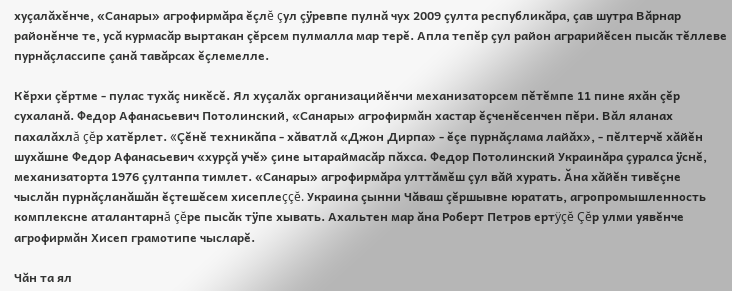хуçалăхĕнче, «Санары» агрофирмăра ĕçлĕ çул çÿревпе пулнă чух 2009 çулта республикăра, çав шутра Вăрнар районĕнче те, усă курмасăр выртакан çĕрсем пулмалла мар терĕ. Апла тепĕр çул район аграрийĕсен пысăк тĕллеве пурнăçлассипе çанă тавăрсах ĕçлемелле.

Кĕрхи çĕртме - пулас тухăç никĕсĕ. Ял хуçалăх организацийĕнчи механизаторсем пĕтĕмпе 11 пине яхăн çĕр сухаланă. Федор Афанасьевич Потолинский, «Санары» агрофирмăн хастар ĕçченĕсенчен пĕри. Вăл яланах пахалăхлă çĕр хатĕрлет. «Çĕнĕ техникăпа - хăватлă «Джон Дирпа» - ĕçе пурнăçлама лайăх», - пĕлтерчĕ хăйĕн шухăшне Федор Афанасьевич «хурçă учĕ» çине ытараймасăр пăхса. Федор Потолинский Украинăра çуралса ÿснĕ, механизаторта 1976 çултанпа тимлет. «Санары» агрофирмăра улттăмĕш çул вăй хурать. Ăна хăйĕн тивĕçне чыслăн пурнăçланăшăн ĕçтешĕсем хисеплеççĕ. Украина çынни Чăваш çĕршывне юратать, агропромышленность комплексне аталантарнă çĕре пысăк тÿпе хывать. Ахальтен мар ăна Роберт Петров ертÿçĕ Çĕр улми уявĕнче агрофирмăн Хисеп грамотипе чысларĕ.

Чăн та ял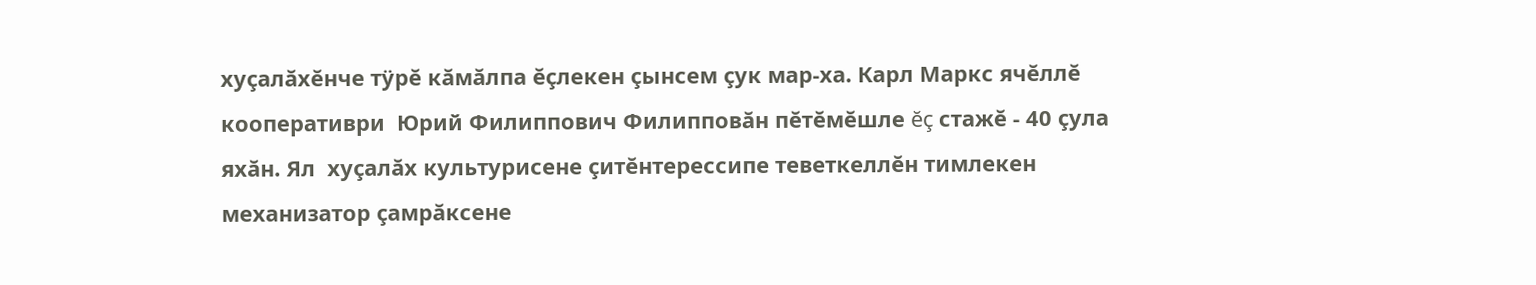хуçалăхĕнче тÿрĕ кăмăлпа ĕçлекен çынсем çук мар-ха. Карл Маркс ячĕллĕ кооперативри  Юрий Филиппович Филипповăн пĕтĕмĕшле ĕç стажĕ - 40 çула яхăн. Ял  хуçалăх культурисене çитĕнтерессипе теветкеллĕн тимлекен механизатор çамрăксене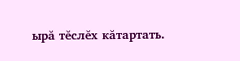ырă тĕслĕх кăтартать.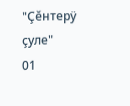"Çĕнтерÿ çуле"
01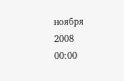ноября 2008
00:00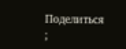Поделиться
;